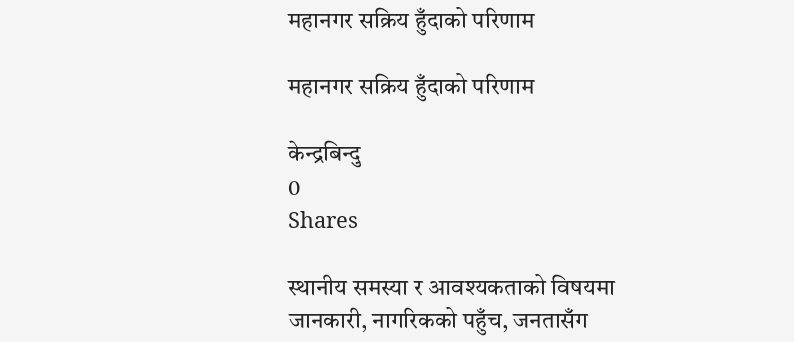महानगर सक्रिय हुँदाको परिणाम

महानगर सक्रिय हुँदाको परिणाम

केन्द्रबिन्दु
0
Shares

स्थानीय समस्या र आवश्यकताको विषयमा जानकारी, नागरिकको पहुँच, जनतासँग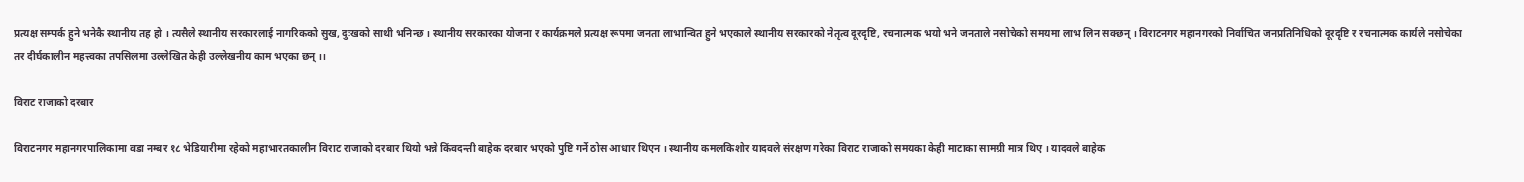प्रत्यक्ष सम्पर्क हुने भनेकै स्थानीय तह हो । त्यसैले स्थानीय सरकारलाई नागरिकको सुख, दुःखको साथी भनिन्छ । स्थानीय सरकारका योजना र कार्यक्रमले प्रत्यक्ष रूपमा जनता लाभान्वित हुने भएकाले स्थानीय सरकारको नेतृत्व दूरदृष्टि, रचनात्मक भयो भने जनताले नसोचेको समयमा लाभ लिन सक्छन् । विराटनगर महानगरको निर्वाचित जनप्रतिनिधिको दूरदृष्टि र रचनात्मक कार्यले नसोचेका तर दीर्घकालीन महत्त्वका तपसिलमा उल्लेखित केही उल्लेखनीय काम भएका छन् ।।

विराट राजाको दरबार

विराटनगर महानगरपालिकामा वडा नम्बर १८ भेडियारीमा रहेको महाभारतकालीन विराट राजाको दरबार थियो भन्ने किंवदन्ती बाहेक दरबार भएको पुष्टि गर्ने ठोस आधार थिएन । स्थानीय कमलकिशोर यादवले संरक्षण गरेका विराट राजाको समयका केही माटाका सामग्री मात्र थिए । यादवले बाहेक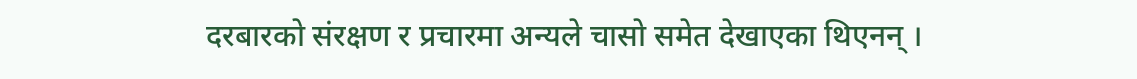दरबारको संरक्षण र प्रचारमा अन्यले चासो समेत देखाएका थिएनन् ।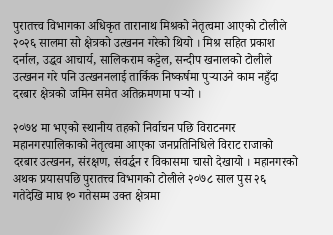पुरातत्त्व विभागका अधिकृत तारानाथ मिश्रको नेतृत्वमा आएको टोलीले २०२६ सालमा सो क्षेत्रको उत्खनन गरेको थियो । मिश्र सहित प्रकाश दर्नाल, उद्धव आचार्य, सालिकराम कट्टेल, सन्दीप खनालको टोलीले उत्खनन गरे पनि उत्खननलाई तार्किक निष्कर्षमा पुर्‍याउने काम नहुँदा दरबार क्षेत्रको जमिन समेत अतिक्रमणमा पर्‍यो ।

२०७४ मा भएको स्थानीय तहको निर्वाचन पछि विराटनगर महानगरपालिकाको नेतृत्वमा आएका जनप्रतिनिधिले विराट राजाको दरबार उत्खनन, संरक्षण, संवर्द्धन र विकासमा चासो देखायो । महानगरको अथक प्रयासपछि पुरातत्त्व विभागको टोलीले २०७८ साल पुस २६ गतेदेखि माघ १० गतेसम्म उक्त क्षेत्रमा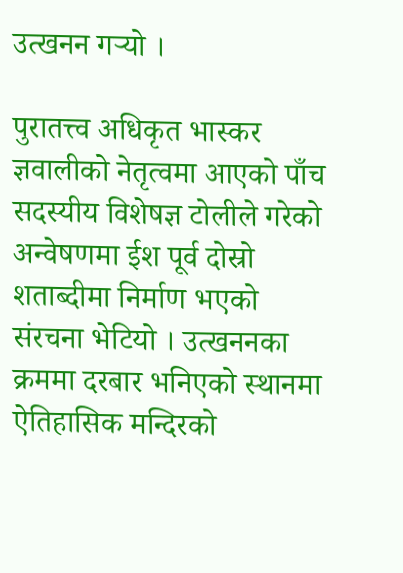उत्खनन गर्‍यो ।

पुरातत्त्व अधिकृत भास्कर ज्ञवालीको नेतृत्वमा आएको पाँच सदस्यीय विशेषज्ञ टोलीले गरेको अन्वेषणमा ईश पूर्व दोस्रो शताब्दीमा निर्माण भएको संरचना भेटियो । उत्खननका क्रममा दरबार भनिएको स्थानमा ऐतिहासिक मन्दिरको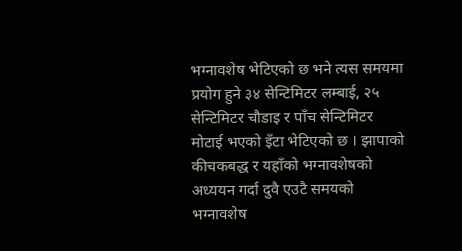भग्नावशेष भेटिएको छ भने त्यस समयमा प्रयोग हुने ३४ सेन्टिमिटर लम्बाई, २५ सेन्टिमिटर चौडाइ र पाँच सेन्टिमिटर मोटाई भएको इँटा भेटिएको छ । झापाको कीचकबद्ध र यहाँको भग्नावशेषको अध्ययन गर्दा दुवै एउटै समयको भग्नावशेष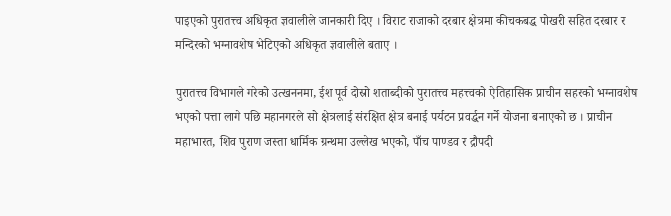पाइएको पुरातत्त्व अधिकृत ज्ञवालीले जानकारी दिए । विराट राजाको दरबार क्षेत्रमा कीचकबद्ध पोखरी सहित दरबार र मन्दिरको भग्नावशेष भेटिएको अधिकृत ज्ञवालीले बताए ।

पुरातत्त्व विभागले गरेको उत्खननमा, ईश पूर्व दोस्रो शताब्दीको पुरातत्त्व महत्त्वको ऐतिहासिक प्राचीन सहरको भग्नावशेष भएको पत्ता लागे पछि महानगरले सो क्षेत्रलाई संरक्षित क्षेत्र बनाई पर्यटन प्रवर्द्धन गर्ने योजना बनाएको छ । प्राचीन महाभारत, शिव पुराण जस्ता धार्मिक ग्रन्थमा उल्लेख भएको, पाँच पाण्डव र द्रौपदी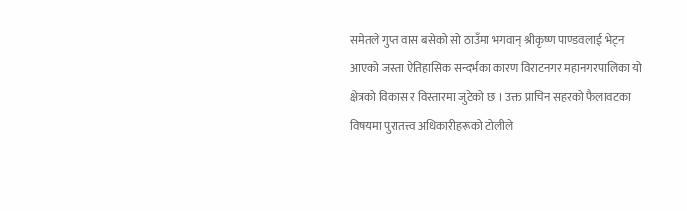समेतले गुप्त वास बसेको सो ठाउँमा भगवान् श्रीकृष्ण पाण्डवलाई भेट्न आएको जस्ता ऐतिहासिक सन्दर्भका कारण विराटनगर महानगरपालिका यो क्षेत्रको विकास र विस्तारमा जुटेको छ । उक्त प्राचिन सहरको फैलावटका विषयमा पुरातत्त्व अधिकारीहरूको टोलीले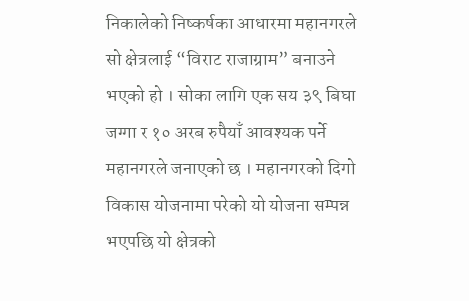निकालेको निष्कर्षका आधारमा महानगरले सो क्षेत्रलाई “विराट राजाग्राम” बनाउने भएको हो । सोका लागि एक सय ३९ बिघा जग्गा र १० अरब रुपैयाँ आवश्यक पर्ने महानगरले जनाएको छ । महानगरको दिगो विकास योजनामा परेको यो योजना सम्पन्न भएपछि यो क्षेत्रको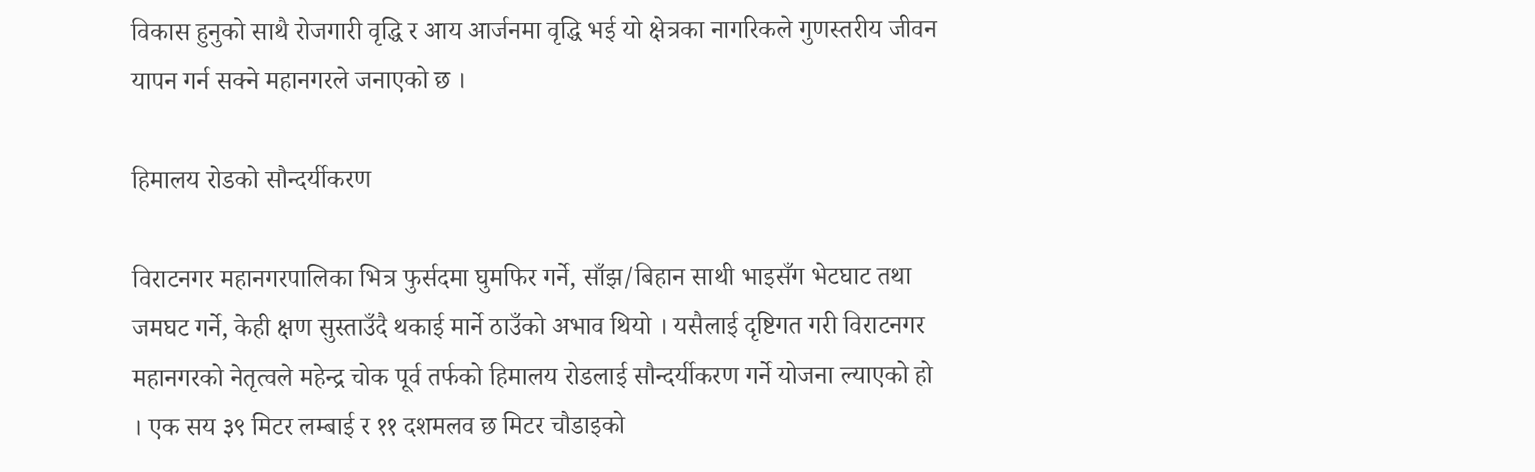विकास हुनुको साथै रोजगारी वृद्धि र आय आर्जनमा वृद्धि भई यो क्षेत्रका नागरिकले गुणस्तरीय जीवन यापन गर्न सक्ने महानगरले जनाएको छ ।

हिमालय रोडको सौन्दर्यीकरण

विराटनगर महानगरपालिका भित्र फुर्सदमा घुमफिर गर्ने, साँझ/बिहान साथी भाइसँग भेटघाट तथा जमघट गर्ने, केही क्षण सुस्ताउँदै थकाई मार्ने ठाउँको अभाव थियो । यसैलाई दृष्टिगत गरी विराटनगर महानगरको नेतृत्वले महेन्द्र चोक पूर्व तर्फको हिमालय रोडलाई सौन्दर्यीकरण गर्ने योजना ल्याएको हो । एक सय ३९ मिटर लम्बाई र ११ दशमलव छ मिटर चौडाइको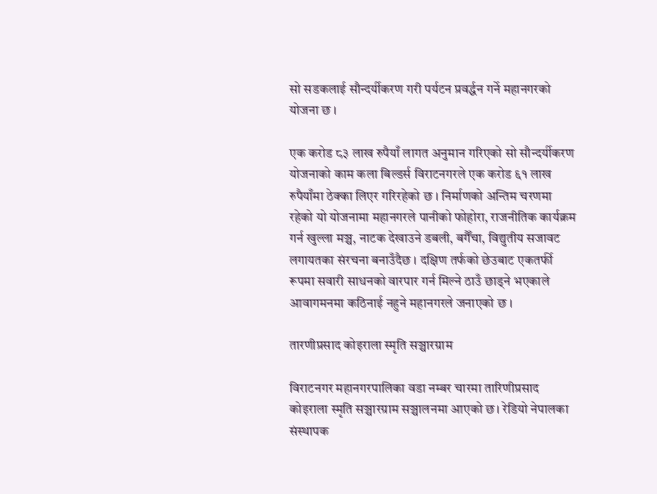सो सडकलाई सौन्दर्यीकरण गरी पर्यटन प्रवर्द्धन गर्ने महानगरको योजना छ ।

एक करोड ८३ लाख रुपैयाँ लागत अनुमान गरिएको सो सौन्दर्यीकरण योजनाको काम कला बिल्डर्स विराटनगरले एक करोड ६१ लाख रुपैयाँमा ठेक्का लिएर गरिरहेको छ । निर्माणको अन्तिम चरणमा रहेको यो योजनामा महानगरले पानीको फोहोरा, राजनीतिक कार्यक्रम गर्न खुल्ला मञ्च, नाटक देखाउने डबली, बगैँचा, विद्युतीय सजावट लगायतका संरचना बनाउँदैछ । दक्षिण तर्फको छेउबाट एकतर्फी रूपमा सवारी साधनको वारपार गर्न मिल्ने ठाउँ छाड्ने भएकाले आवागमनमा कठिनाई नहुने महानगरले जनाएको छ ।

तारणीप्रसाद कोइराला स्मृति सञ्चारग्राम

विराटनगर महानगरपालिका वडा नम्बर चारमा तारिणीप्रसाद कोइराला स्मृति सञ्चारग्राम सञ्चालनमा आएको छ। रेडियो नेपालका संस्थापक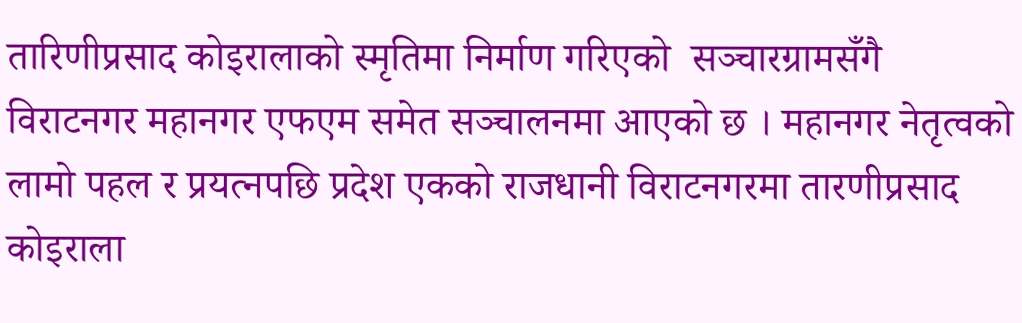तारिणीप्रसाद कोइरालाको स्मृतिमा निर्माण गरिएको  सञ्चारग्रामसँगै विराटनगर महानगर एफएम समेत सञ्चालनमा आएको छ । महानगर नेतृत्वको लामो पहल र प्रयत्नपछि प्रदेश एकको राजधानी विराटनगरमा तारणीप्रसाद कोइराला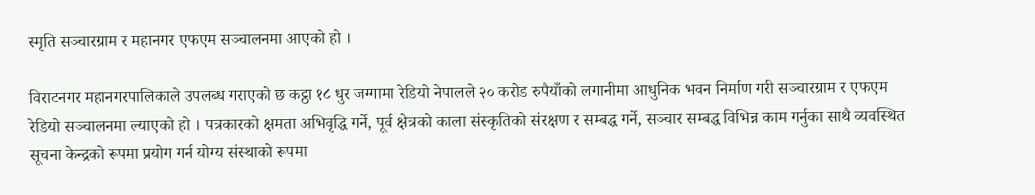स्मृति सञ्चारग्राम र महानगर एफएम सञ्चालनमा आएको हो ।

विराटनगर महानगरपालिकाले उपलब्ध गराएको छ कट्ठा १८ धुर जग्गामा रेडियो नेपालले २० करोड रुपैयाँको लगानीमा आधुनिक भवन निर्माण गरी सञ्चारग्राम र एफएम रेडियो सञ्चालनमा ल्याएको हो । पत्रकारको क्षमता अभिवृद्धि गर्ने, पूर्व क्षेत्रको काला संस्कृतिको संरक्षण र सम्बद्ध गर्ने, सञ्चार सम्बद्ध विभिन्न काम गर्नुका साथै व्यवस्थित सूचना केन्द्रको रूपमा प्रयोग गर्न योग्य संस्थाको रूपमा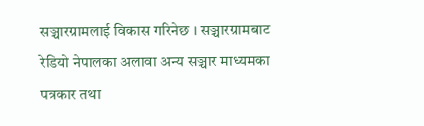सञ्चारग्रामलाई विकास गरिनेछ । सञ्चारग्रामबाट रेडियो नेपालका अलावा अन्य सञ्चार माध्यमका पत्रकार तथा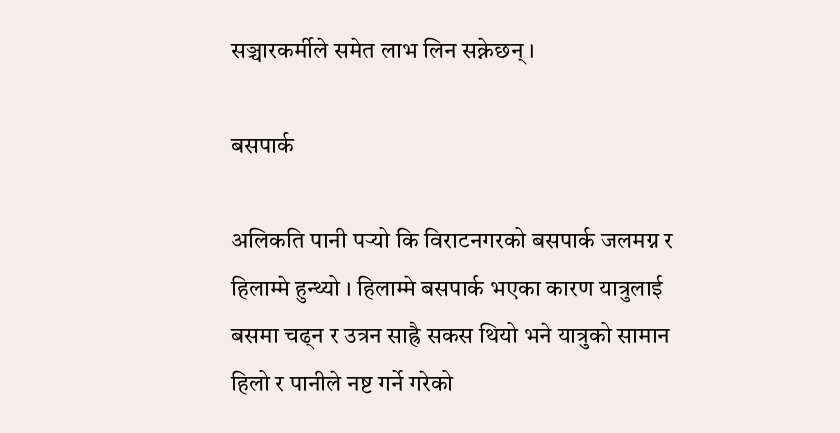सञ्चारकर्मीले समेत लाभ लिन सक्नेछन् ।

बसपार्क

अलिकति पानी पर्‍यो कि विराटनगरको बसपार्क जलमग्न र हिलाम्मे हुन्थ्यो । हिलाम्मे बसपार्क भएका कारण यात्रुलाई बसमा चढ्न र उत्रन साह्रै सकस थियो भने यात्रुको सामान हिलो र पानीले नष्ट गर्ने गरेको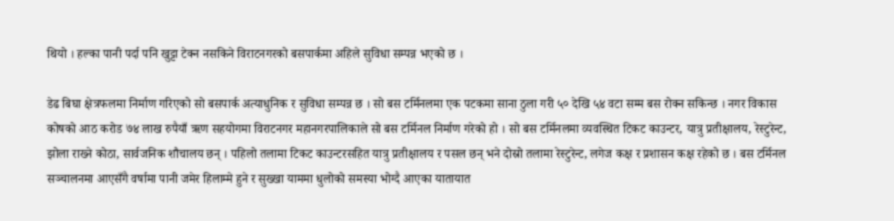थियो । हल्का पानी पर्दा पनि खुट्टा टेक्न नसकिने विराटनगरको बसपार्कमा अहिले सुविधा सम्पन्न भएको छ ।

डेढ बिघा क्षेत्रफलमा निर्माण गरिएको सो बसपार्क अत्याधुनिक र सुविधा सम्पन्न छ । सो बस टर्मिनलमा एक पटकमा साना ठुला गरी ५० देखि ५४ वटा सम्म बस रोक्न सकिन्छ । नगर विकास कोषको आठ करोड ७४ लाख रुपैयाँ ऋण सहयोगमा विराटनगर महानगरपालिकाले सो बस टर्मिनल निर्माण गरेको हो । सो बस टर्मिनलमा व्यवस्थित टिकट काउन्टर, यात्रु प्रतीक्षालय, रेस्टुरेन्ट, झोला राख्ने कोठा, सार्वजनिक शौचालय छन् । पहिलो तलामा टिकट काउन्टरसहित यात्रु प्रतीक्षालय र पसल छन् भने दोस्रो तलामा रेस्टुरेन्ट, लगेज कक्ष र प्रशासन कक्ष रहेको छ । बस टर्मिनल सञ्चालनमा आएसँगै वर्षामा पानी जमेर हिलाम्मे हुने र सुख्खा याममा धुलोको समस्या भोग्दै आएका यातायात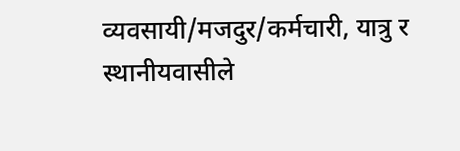व्यवसायी/मजदुर/कर्मचारी, यात्रु र स्थानीयवासीले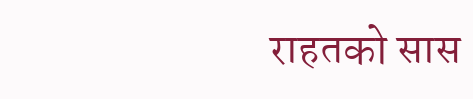राहतको सास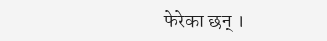फेरेका छन् ।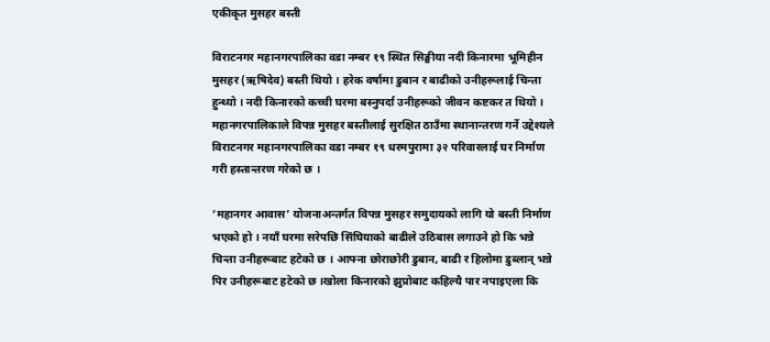एकीकृत मुसहर बस्ती

विराटनगर महानगरपालिका वडा नम्बर १९ स्थित सिङ्घीया नदी किनारमा भूमिहीन मुसहर (ऋषिदेव) बस्ती थियो । हरेक वर्षामा डुबान र बाढीको उनीहरूलाई चिन्ता हुन्थ्यो । नदी किनारको कच्ची घरमा बस्नुपर्दा उनीहरूको जीवन कष्टकर त थियो । महानगरपालिकाले विपन्न मुसहर बस्तीलाई सुरक्षित ठाउँमा स्थानान्तरण गर्ने उद्देश्यले विराटनगर महानगरपालिका वडा नम्बर १९ धरमपुरामा ३२ परिवारलाई घर निर्माण गरी हस्तान्तरण गरेको छ ।

‘महानगर आवास’ योजनाअन्तर्गत विपन्न मुसहर समुदायको लागि यो बस्ती निर्माण भएको हो । नयाँ घरमा सरेपछि सिंघियाको बाढीले उठिबास लगाउने हो कि भन्ने चिन्ता उनीहरूबाट हटेको छ । आफ्ना छोराछोरी डुबान, बाढी र हिलोमा डुब्लान् भन्ने पिर उनीहरूबाट हटेको छ ।खोला किनारको झुप्रोबाट कहिल्यै पार नपाइएला कि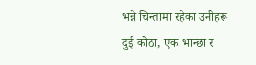भन्ने चिन्तामा रहेका उनीहरू दुई कोठा, एक भान्छा र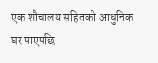एक शौचालय सहितको आधुनिक घर पाएपछि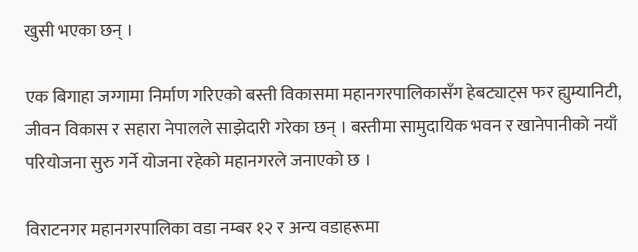खुसी भएका छन् ।

एक बिगाहा जग्गामा निर्माण गरिएको बस्ती विकासमा महानगरपालिकासँग हेबट्याट्स फर ह्युम्यानिटी, जीवन विकास र सहारा नेपालले साझेदारी गरेका छन् । बस्तीमा सामुदायिक भवन र खानेपानीको नयाँ परियोजना सुरु गर्ने योजना रहेको महानगरले जनाएको छ ।

विराटनगर महानगरपालिका वडा नम्बर १२ र अन्य वडाहरूमा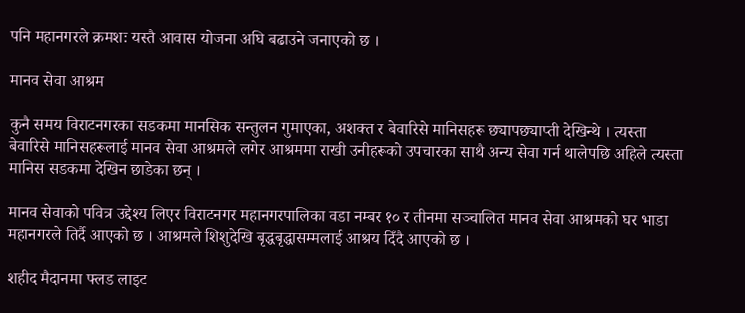पनि महानगरले क्रमशः यस्तै आवास योजना अघि बढाउने जनाएको छ ।

मानव सेवा आश्रम

कुनै समय विराटनगरका सडकमा मानसिक सन्तुलन गुमाएका, अशक्त र बेवारिसे मानिसहरू छ्यापछ्याप्ती देखिन्थे । त्यस्ता बेवारिसे मानिसहरूलाई मानव सेवा आश्रमले लगेर आश्रममा राखी उनीहरूको उपचारका साथै अन्य सेवा गर्न थालेपछि अहिले त्यस्ता मानिस सडकमा देखिन छाडेका छन् ।

मानव सेवाको पवित्र उद्देश्य लिएर विराटनगर महानगरपालिका वडा नम्बर १० र तीनमा सञ्चालित मानव सेवा आश्रमको घर भाडा महानगरले तिर्दै आएको छ । आश्रमले शिशुदेखि बृद्धबृद्धासम्मलाई आश्रय दिँदै आएको छ ।

शहीद मैदानमा फ्लड लाइट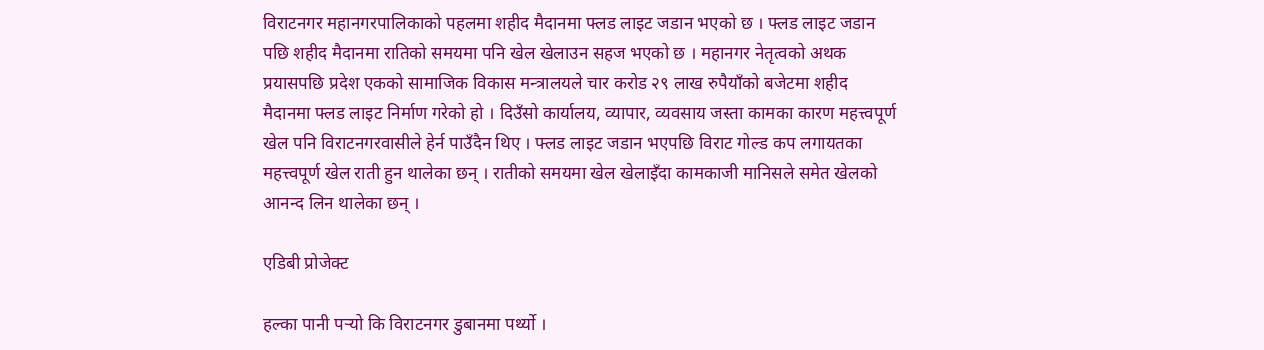विराटनगर महानगरपालिकाको पहलमा शहीद मैदानमा फ्लड लाइट जडान भएको छ । फ्लड लाइट जडान पछि शहीद मैदानमा रातिको समयमा पनि खेल खेलाउन सहज भएको छ । महानगर नेतृत्वको अथक प्रयासपछि प्रदेश एकको सामाजिक विकास मन्त्रालयले चार करोड २९ लाख रुपैयाँको बजेटमा शहीद मैदानमा फ्लड लाइट निर्माण गरेको हो । दिउँसो कार्यालय, व्यापार, व्यवसाय जस्ता कामका कारण महत्त्वपूर्ण खेल पनि विराटनगरवासीले हेर्न पाउँदैन थिए । फ्लड लाइट जडान भएपछि विराट गोल्ड कप लगायतका महत्त्वपूर्ण खेल राती हुन थालेका छन् । रातीको समयमा खेल खेलाइँदा कामकाजी मानिसले समेत खेलको आनन्द लिन थालेका छन् ।

एडिबी प्रोजेक्ट

हल्का पानी पर्‍यो कि विराटनगर डुबानमा पर्थ्यो ।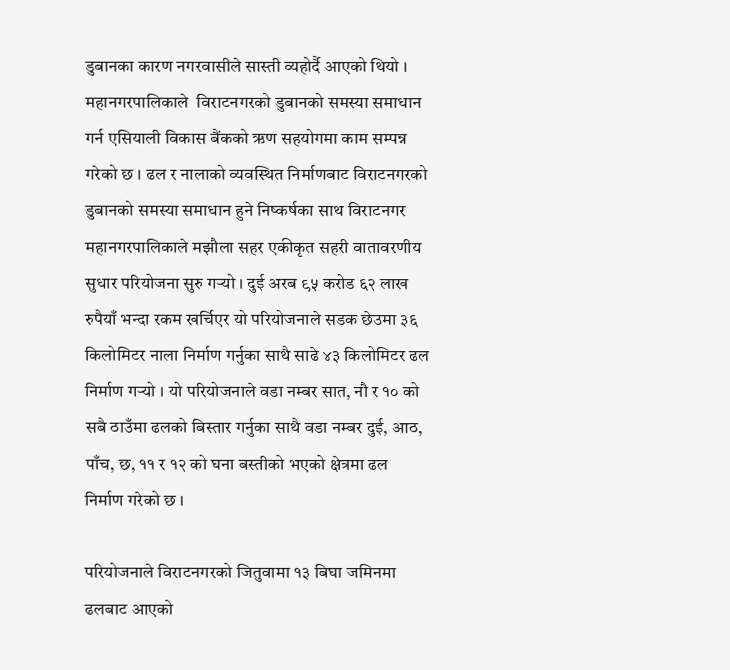डुबानका कारण नगरवासीले सास्ती व्यहोर्दै आएको थियो । महानगरपालिकाले  विराटनगरको डुबानको समस्या समाधान गर्न एसियाली विकास बैंकको ऋण सहयोगमा काम सम्पन्न गरेको छ । ढल र नालाको व्यवस्थित निर्माणबाट विराटनगरको डुबानको समस्या समाधान हुने निष्कर्षका साथ विराटनगर महानगरपालिकाले मझौला सहर एकीकृत सहरी वातावरणीय सुधार परियोजना सुरु गर्‍यो । दुई अरब ९५ करोड ६२ लाख रुपैयाँ भन्दा रकम खर्चिएर यो परियोजनाले सडक छेउमा ३६ किलोमिटर नाला निर्माण गर्नुका साथै साढे ४३ किलोमिटर ढल निर्माण गर्‍यो । यो परियोजनाले वडा नम्बर सात, नौ र १० को सबै ठाउँमा ढलको बिस्तार गर्नुका साथै वडा नम्बर दुई, आठ, पाँच, छ, ११ र १२ को घना बस्तीको भएको क्षेत्रमा ढल निर्माण गरेको छ ।

परियोजनाले विराटनगरको जितुवामा १३ बिघा जमिनमा ढलबाट आएको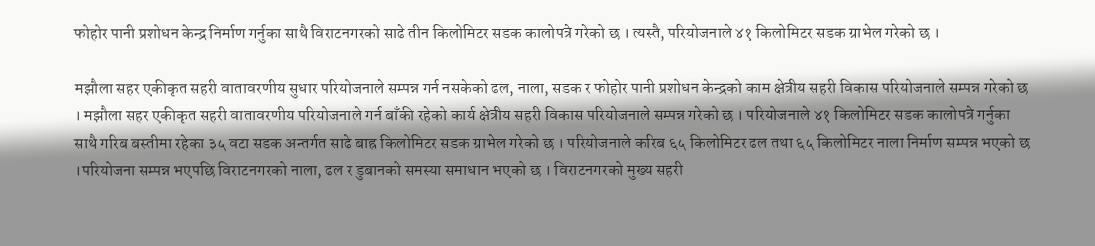फोहोर पानी प्रशोधन केन्द्र निर्माण गर्नुका साथै विराटनगरको साढे तीन किलोमिटर सडक कालोपत्रे गरेको छ । त्यस्तै, परियोजनाले ४१ किलोमिटर सडक ग्राभेल गरेको छ ।

मझौला सहर एकीकृत सहरी वातावरणीय सुधार परियोजनाले सम्पन्न गर्न नसकेको ढल, नाला, सडक र फोहोर पानी प्रशोधन केन्द्रको काम क्षेत्रीय सहरी विकास परियोजनाले सम्पन्न गरेको छ । मझौला सहर एकीकृत सहरी वातावरणीय परियोजनाले गर्न बाँकी रहेको कार्य क्षेत्रीय सहरी विकास परियोजनाले सम्पन्न गरेको छ । परियोजनाले ४१ किलोमिटर सडक कालोपत्रे गर्नुका साथै गरिब बस्तीमा रहेका ३५ वटा सडक अन्तर्गत साढे बाह्र किलोमिटर सडक ग्राभेल गरेको छ । परियोजनाले करिब ६५ किलोमिटर ढल तथा ६५ किलोमिटर नाला निर्माण सम्पन्न भएको छ ।परियोजना सम्पन्न भएपछि विराटनगरको नाला, ढल र डुबानको समस्या समाधान भएको छ । विराटनगरको मुख्य सहरी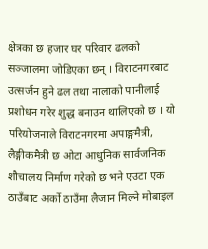क्षेत्रका छ हजार घर परिवार ढलको सञ्जालमा जोडिएका छन् । विराटनगरबाट उत्सर्जन हुने ढल तथा नालाको पानीलाई प्रशोधन गरेर शुद्ध बनाउन थालिएको छ । यो परियोजनाले विराटनगरमा अपाङ्गमैत्री, लैङ्गीकमैत्री छ ओटा आधुनिक सार्वजनिक शौचालय निर्माण गरेको छ भने एउटा एक ठाउँबाट अर्को ठाउँमा लैजान मिल्ने मोबाइल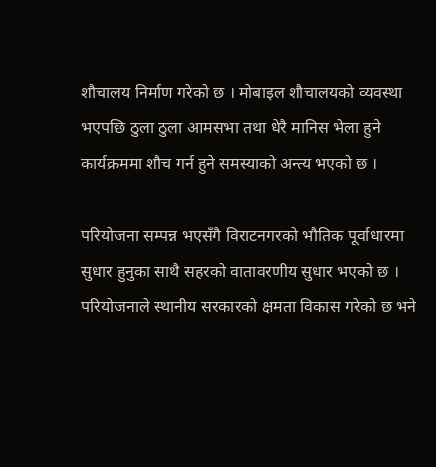शौचालय निर्माण गरेको छ । मोबाइल शौचालयको व्यवस्था भएपछि ठुला ठुला आमसभा तथा धेरै मानिस भेला हुने कार्यक्रममा शौच गर्न हुने समस्याको अन्त्य भएको छ ।

परियोजना सम्पन्न भएसँगै विराटनगरको भौतिक पूर्वाधारमा सुधार हुनुका साथै सहरको वातावरणीय सुधार भएको छ । परियोजनाले स्थानीय सरकारको क्षमता विकास गरेको छ भने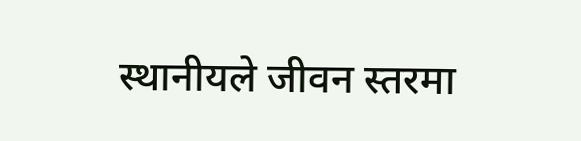स्थानीयले जीवन स्तरमा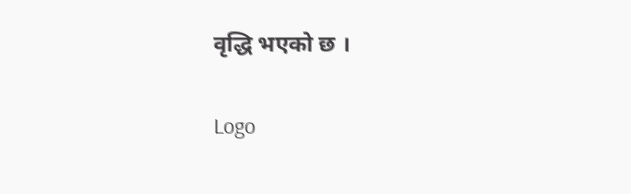वृद्धि भएको छ ।

Logo